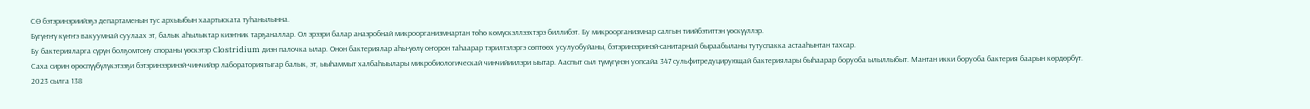СӨ бэтэринэриийэҕэ департаменын тус архыыбын хаартыската туһанылынна.
Бүгүҥҥү күҥҥэ вакуумнай суулаах эт, балык аһылыктар киэҥник тарҕаналлар. Ол эрээри балар анаэробнай микроорганизмнартан төһө көмүскэллээхтэрэ биллибэт. Бу микроорганизмнар салгын тиийбэтиттэн үөскүүллэр.
Бу бактерияларга сүрүн болҕомтону спораны үөскэтэр Сlostridium диэн палочка ылар. Онон бактериялар аһы-үөлү оҥорон таһаарар тэрилтэлэргэ сөптөөх усулуобуйаны, бэтэринээринэй-санитарнай быраабыланы тутуспакка астааһынтан тахсар.
Саха сирин өрөспүүбүлүкэтээҕи бэтэринээринэй-чинчийэр лабораториятыгар балык, эт, ыыһаммыт халбаһыылары микробиологическай чинчийиилэри ыытар. Ааспыт сыл түмүгүнэн уопсайа 347 сульфитредуцирующай бактериялары быһаарар боруоба ылыллыбыт. Мантан икки боруоба бактерия баарын көрдөрбүт.
2023 сылга 138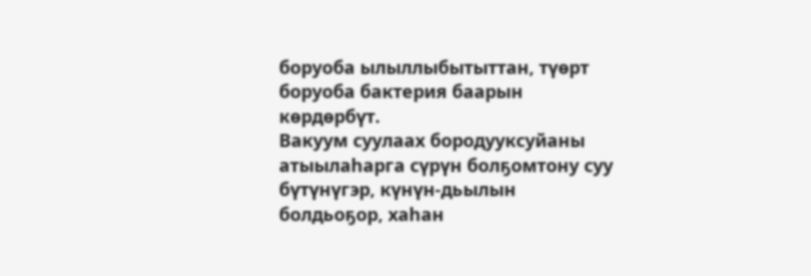боруоба ылыллыбытыттан, түөрт боруоба бактерия баарын көрдөрбүт.
Вакуум суулаах бородууксуйаны атыылаһарга сүрүн болҕомтону суу бүтүнүгэр, күнүн-дьылын болдьоҕор, хаһан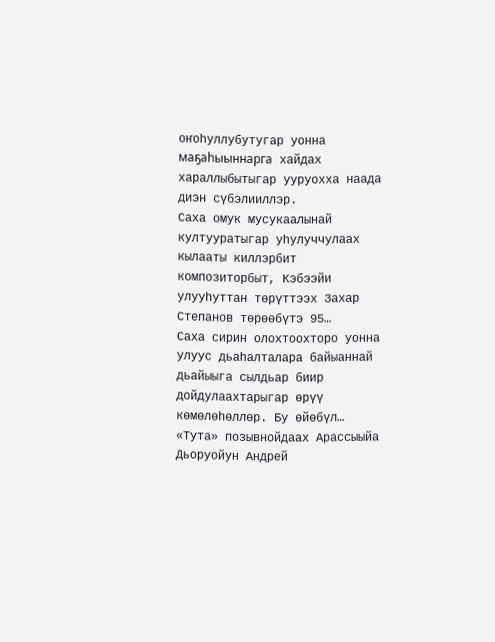оҥоһуллубутугар уонна маҕаһыыннарга хайдах хараллыбытыгар ууруохха наада диэн сүбэлииллэр.
Саха омук мусукаалынай култууратыгар уһулуччулаах кылааты киллэрбит композиторбыт, Кэбээйи улууһуттан төрүттээх Захар Степанов төрөөбүтэ 95…
Саха сирин олохтоохторо уонна улуус дьаһалталара байыаннай дьайыыга сылдьар биир дойдулаахтарыгар өрүү көмөлөһөллөр. Бу өйөбүл…
«Тута» позывнойдаах Арассыыйа Дьоруойун Андрей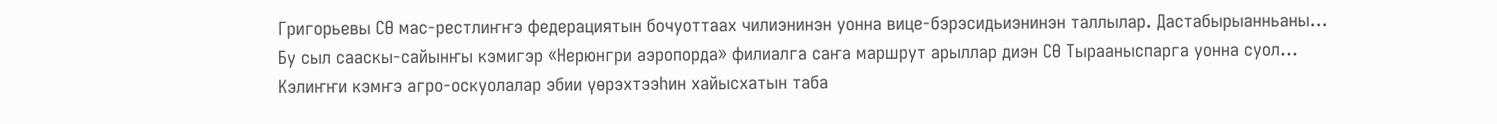Григорьевы СӨ мас-рестлиҥҥэ федерациятын бочуоттаах чилиэнинэн уонна вице-бэрэсидьиэнинэн таллылар. Дастабырыанньаны…
Бу сыл сааскы-сайынҥы кэмигэр «Нерюнгри аэропорда» филиалга саҥа маршрут арыллар диэн СӨ Тырааныспарга уонна суол…
Кэлиҥҥи кэмҥэ агро-оскуолалар эбии үөрэхтээһин хайысхатын таба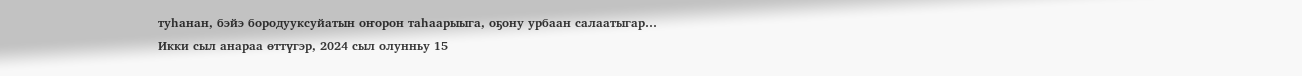туһанан, бэйэ бородууксуйатын оҥорон таһаарыыга, оҕону урбаан салаатыгар…
Икки сыл анараа өттүгэр, 2024 сыл олунньу 15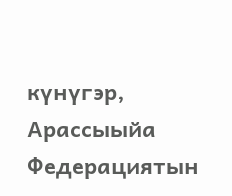күнүгэр, Арассыыйа Федерациятын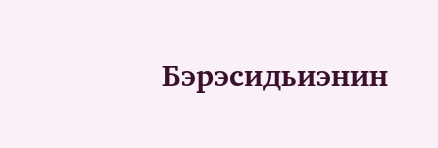Бэрэсидьиэнин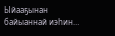Ыйааҕынан байыаннай иэһин…